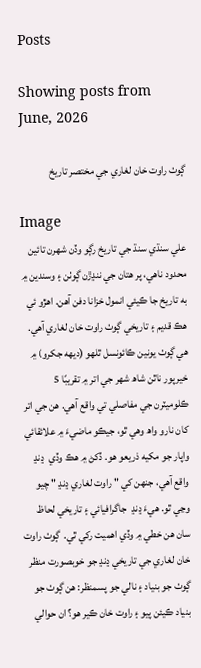Posts

Showing posts from June, 2026

ڳوٺ راوت خان لغاري جي مختصر تاريخ

Image
علي سنڌي سنڌ جي تاريخ رڳو وڏن شهرن تائين محدود ناهي، پر هتان جي ننڍڙن ڳوٺن ۽ وسندين ۾ به تاريخ جا ڪيئي انمول خزانا دفن آهن. اهڙو ئي هڪ قديم ۽ تاريخي ڳوٺ راوت خان لغاري آهي. هي ڳوٺ يونين ڪائونسل ٿلهو (ديهه جکرو) ۾ خيرپور ناٿن شاھ شهر جي اتر ۾ تقريبًا 5 ڪلوميٽرن جي مفاصلي تي واقع آهي. هن جي اتر کان نارو واھ وهي ٿو، جيڪو ماضيءَ ۾ علائقائي واپار جو مکيه ذريعو هو. ڏکڻ ۾ هڪ وڏي  ڍنڍ واقع آهي، جنهن کي " راوت لغاري ڍنڍ " چيو وڃي ٿو. هيءَ ڍنڍ  جاگرافيائي ۽ تاريخي لحاظ سان هن خطي ۾ وڏي اهميت رکي ٿي.  ڳوٺ راوت خان لغاري جي تاريخي ڍنڍ جو خوبصورت منظر  ڳوٺ جو بنياد ۽ نالي جو پسمنظر: هن ڳوٺ جو بنياد ڪيئن پيو ۽ راوت خان ڪير هو؟ ان حوالي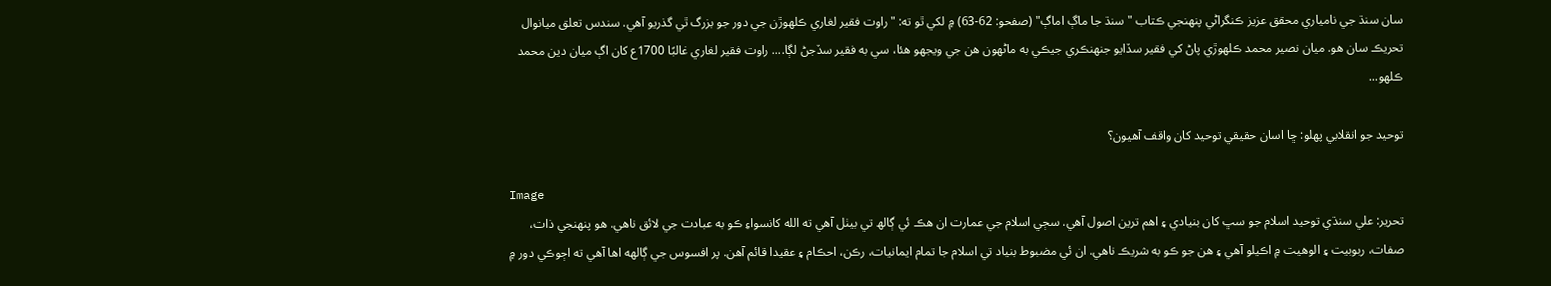سان سنڌ جي نامياري محقق عزيز ڪنگراڻي پنهنجي ڪتاب " سنڌ جا ماڳ اماڳ" (صفحو: 62-63) ۾ لکي ٿو ته: "راوت فقير لغاري ڪلهوڙن جي دور جو بزرگ ٿي گذريو آهي. سندس تعلق ميانوال تحريڪ سان هو. ميان نصير محمد ڪلهوڙي پاڻ کي فقير سڏايو جنهنڪري جيڪي به ماڻهون هن جي ويجهو هئا، سي به فقير سڏجڻ لڳا.... راوت فقير لغاري غالبًا 1700ع کان اڳ ميان دين محمد ڪلهو...

توحيد جو انقلابي پهلو: ڇا اسان حقيقي توحيد کان واقف آهيون؟

Image
تحرير: علي سنڌي توحيد اسلام جو سڀ کان بنيادي ۽ اهم ترين اصول آهي. سڄي اسلام جي عمارت ان هڪ ئي ڳالھ تي بيٺل آهي ته الله کانسواءِ ڪو به عبادت جي لائق ناهي. هو پنهنجي ذات، صفات، ربوبيت ۽ الوهيت ۾ اڪيلو آهي ۽ هن جو ڪو به شريڪ ناهي. ان ئي مضبوط بنياد تي اسلام جا تمام ايمانيات، رڪن، احڪام ۽ عقيدا قائم آهن. پر افسوس جي ڳالهه اها آهي ته اڄوڪي دور ۾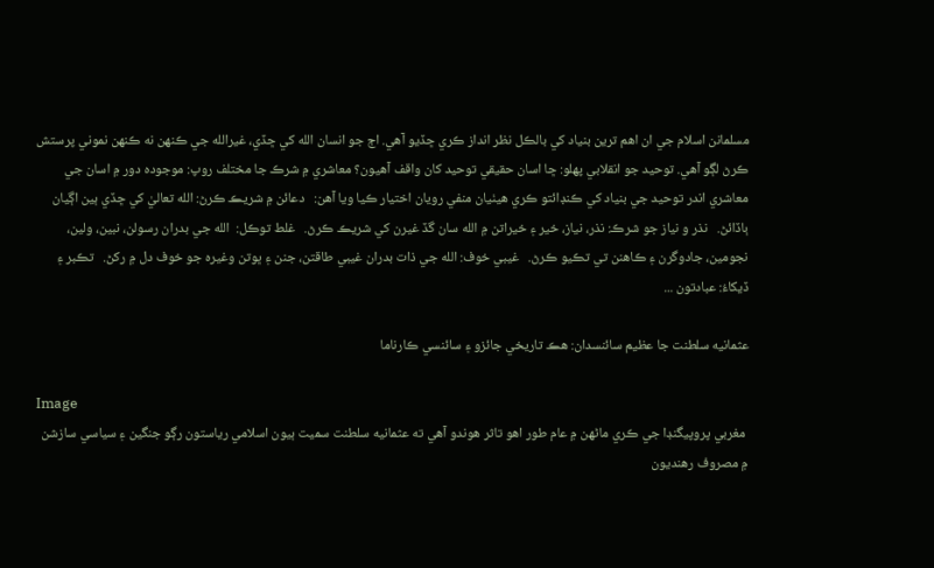مسلمانن اسلام جي ان اهم ترين بنياد کي بالڪل نظر انداز ڪري ڇڏيو آهي. اڄ جو انسان الله کي ڇڏي، غيرالله جي ڪنهن نه ڪنهن نموني پرستش ڪرڻ لڳو آهي. توحيد جو انقلابي پهلو: ڇا اسان حقيقي توحيد کان واقف آهيون؟ معاشري ۾ شرڪ جا مختلف روپ: موجوده دور ۾ اسان جي معاشري اندر توحيد جي بنياد کي ڪنڊائتو ڪري هيٺيان منفي رويان اختيار ڪيا ويا آهن:   دعائن ۾ شريڪ ڪرڻ: الله تعاليٰ کي ڇڏي ٻين اڳيان ٻاڏائڻ.   نذر و نياز جو شرڪ: نذر، نياز، خير ۽ خيراتن ۾ الله سان گڏ غيرن کي شريڪ ڪرڻ.   غلط توڪل:  الله جي بدران رسولن، نبين، ولين، نجومين، جادوگرن ۽ ڪاهنن تي تڪيو ڪرڻ.   غيبي خوف: الله جي ذات بدران غيبي طاقتن، جنن ۽ ڀوتن وغيره جو خوف دل ۾ رکڻ.   تڪبر ۽ ڏيکاءُ: عبادتون ...

عثمانيه سلطنت جا عظيم سائنسدان: هڪ تاريخي جائزو ۽ سائنسي ڪارناما

Image
 مغربي پروپيگنڊا جي ڪري ماڻهن ۾ عام طور اهو تاثر هوندو آهي ته عثمانيه سلطنت سميت ٻيون اسلامي رياستون رڳو جنگين ۽ سياسي سازشن ۾ مصروف رهنديون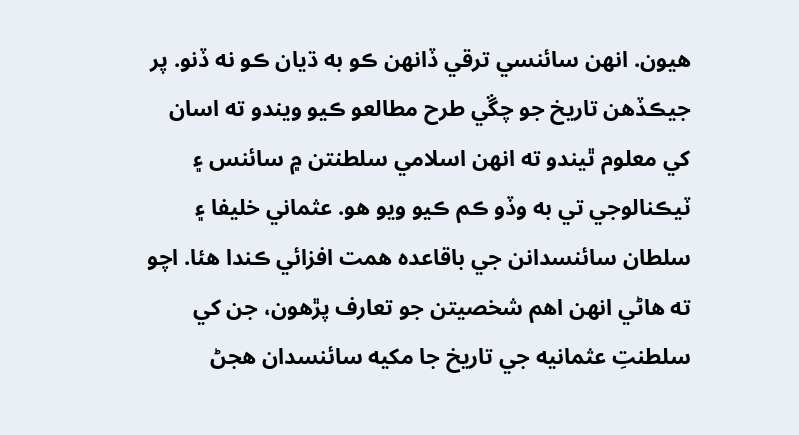هيون. انهن سائنسي ترقي ڏانهن ڪو به ڌيان ڪو نه ڏنو. پر جيڪڏهن تاريخ جو چڱي طرح مطالعو ڪيو ويندو ته اسان کي معلوم ٿيندو ته انهن اسلامي سلطنتن ۾ سائنس ۽ ٽيڪنالوجي تي به وڏو ڪم ڪيو ويو هو. عثماني خليفا ۽ سلطان سائنسدانن جي باقاعده همت افزائي ڪندا هئا. اچو ته هاڻي انهن اهم شخصيتن جو تعارف پڙهون، جن کي سلطنتِ عثمانيه جي تاريخ جا مکيه سائنسدان هجڻ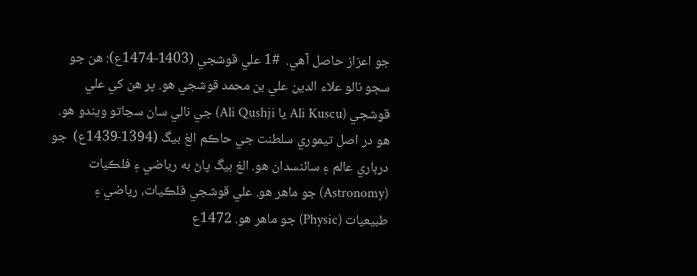جو اعزاز حاصل آهي.  #1 علي قوشجي (1403-1474ع): هن جو سڄو نالو علاء الدين علي بن محمد قوشجي هو. پر هن کي علي قوشجي (Ali Kuscu يا Ali Qushji) جي نالي سان سڃاتو ويندو هو. هو در اصل تيموري سلطنت جي حاڪم الغ بيگ (1394-1439ع)  جو درٻاري عالم ۽ سائنسدان هو. الغ بيگ پاڻ به رياضي ۽ فلڪيات (Astronomy) جو ماهر هو. علي قوشجي فلڪيات، رياضي ۽ طبيعيات (Physic) جو ماهر هو. 1472ع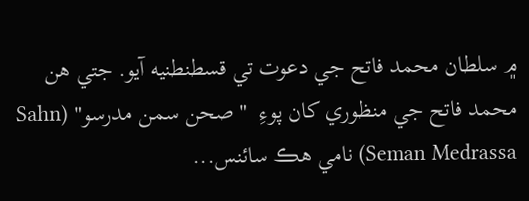۾ سلطان محمد فاتح جي دعوت تي قسطنطنيه آيو. جتي هن محمد فاتح جي منظوري کان پوءِ  "صحن سمن مدرسو" (Sahn Seman Medrassa) نامي هڪ سائنس...